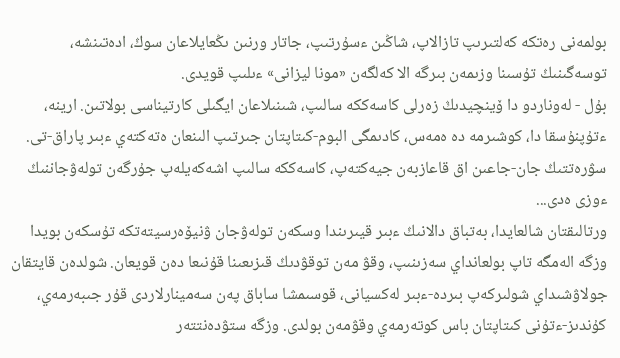بولمەنى رەتكە كەلتىرىپ تازالاپ، شاڭىن ءسۇرتىپ، جاتار ورنىن ىڭعايلاعان سوڭ، ادەتىنشە، توسەگىنىڭ تۇسىنا وزىمەن بىرگە الا كەلگەن «مونا ليزانى» ءىلىپ قويدى.
بۇل - لەوناردو دا ۆينچيدىڭ زەرلى كاسەككە سالىپ، شىنىلاعان ايگىلى كارتيناسى بولاتىن. ارينە، ءتۇپنۇسقا دا، كوشىرمە دە ەمەس، كادىمگى البوم-كىتاپتان جىرتىپ الىنعان ەتەكتەي ءبىر پاراق-تى. سۋرەتتىڭ جان-جاعىن اق قاعازبەن جيەكتەپ، كاسەككە سالىپ اشەكەيلەپ جۇرگەن تولەۋجاننىڭ ءوزى ەدى...
ورتالىقتان شالعايدا، بەتباق دالانىڭ ءبىر قيىرىندا وسكەن تولەۋجان ۋنيۆەرسيتەتكە تۇسكەن بويدا وزگە الەمگە تاپ بولعانداي سەزىنىپ، وقۋ مەن توقۋدىڭ قىزىعىنا قۇنىعا دەن قويعان. شولدەن قايتقان جولاۋشىداي شولىركەپ بىردە-ءبىر لەكسيانى، قوسىمشا ساباق پەن سەمينارلاردى قۇر جىبەرمەي، كۇندىز-ءتۇنى كىتاپتان باس كوتەرمەي وقۋمەن بولدى. وزگە ستۋدەنتتەر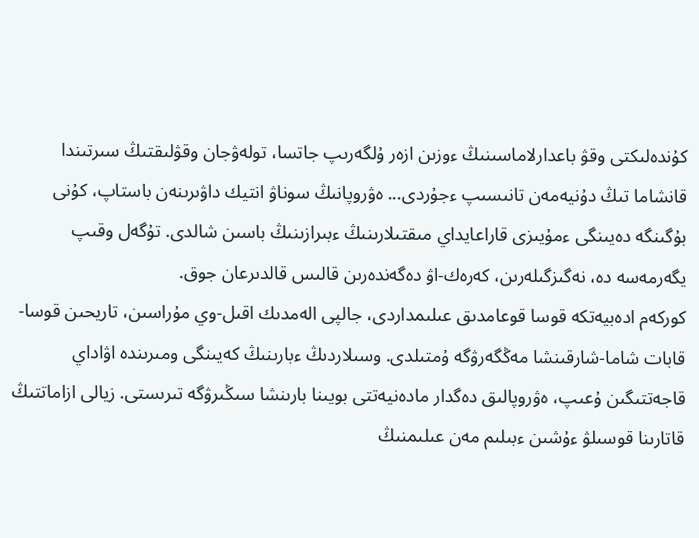كۇندەلىكتى وقۋ باعدارلاماسىنىڭ ءوزىن ازەر ۇلگەرىپ جاتسا، تولەۋجان وقۋلىقتىڭ سىرتىندا قانشاما تىڭ دۇنيەمەن تانىسىپ ءجۇردى... ەۋروپانىڭ سوناۋ انتيك داۋىرىنەن باستاپ، كۇنى بۇگىنگە دەيىنگى ءمۇيىزى قاراعايداي مىقتىلارىنىڭ ءبىرازىنىڭ باسىن شالدى. تۇگەل وقىپ يگەرمەسە دە، نەگىزگىلەرىن، كەرەك-اۋ دەگەندەرىن قالىس قالدىرعان جوق.
كوركەم ادەبيەتكە قوسا قوعامدىق عىلىمداردى، جالپى الەمدىك اقىل-وي مۇراسىن، تاريحىن قوسا-قابات شاما-شارقىنشا مەڭگەرۋگە ۇمتىلدى. وسىلاردىڭ ءبارىنىڭ كەيىنگى ومىرىندە اۋاداي قاجەتتىگىن ۇعىپ، ەۋروپالىق دەگدار مادەنيەتتى بويىنا بارىنشا سىڭىرۋگە تىرىستى. زيالى ازاماتتىڭ قاتارىنا قوسىلۋ ءۇشىن ءبىلىم مەن عىلىمنىڭ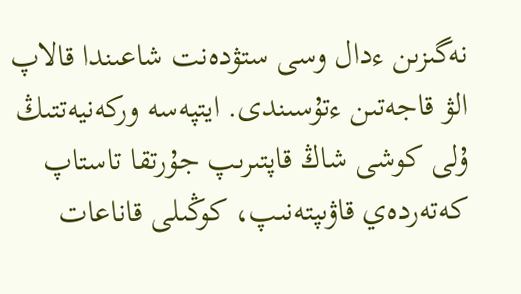نەگىزىن ءدال وسى ستۋدەنت شاعىندا قالاپ الۋ قاجەتىن ءتۇسىندى. ايتپەسە وركەنيەتتىڭ ۇلى كوشى شاڭ قاپتىرىپ جۇرتقا تاستاپ كەتەردەي قاۋىپتەنىپ، كوڭىلى قاناعات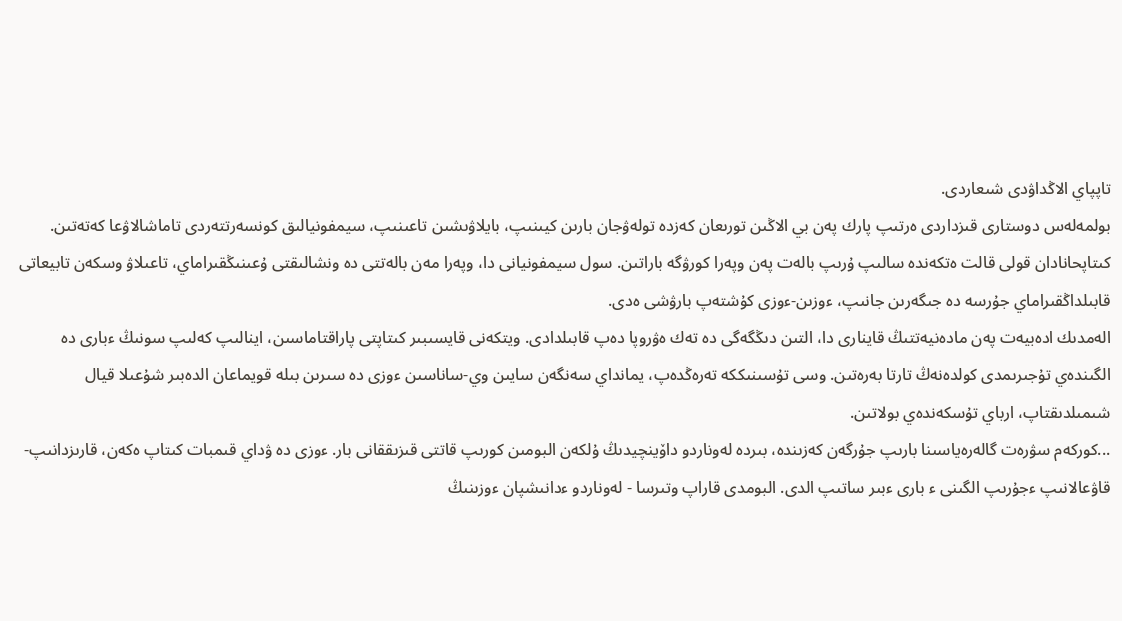تاپپاي الاڭداۋدى شىعاردى.
بولمەلەس دوستارى قىزداردى ەرتىپ پارك پەن بي الاڭىن تورىعان كەزدە تولەۋجان بارىن كيىنىپ، بايلاۋىشىن تاعىنىپ، سيمفونيالىق كونسەرتتەردى تاماشالاۋعا كەتەتىن. كىتاپحانادان قولى قالت ەتكەندە سالىپ ۇرىپ بالەت پەن وپەرا كورۋگە باراتىن. سول سيمفونيانى دا، وپەرا مەن بالەتتى دە ونشالىقتى ۇعىنىڭقىراماي، تاعىلاۋ وسكەن تابيعاتى قابىلداڭقىراماي جۇرسە دە جىگەرىن جانىپ، ءوزىن-ءوزى كۇشتەپ بارۋشى ەدى.
الەمدىك ادەبيەت پەن مادەنيەتتىڭ قاينارى دا، التىن دىڭگەگى دە تەك ەۋروپا دەپ قابىلدادى. ويتكەنى قايسىبىر كىتاپتى پاراقتاماسىن، اينالىپ كەلىپ سونىڭ ءبارى دە الگىندەي تۇجىرىمدى كولدەنەڭ تارتا بەرەتىن. وسى تۇسىنىككە تەرەڭدەپ، يمانداي سەنگەن سايىن وي-ساناسىن ءوزى دە سىرىن بىلە قويماعان الدەبىر شۇعىلا قيال شىمىلدىقتاپ، ارباي تۇسكەندەي بولاتىن.
...كوركەم سۋرەت گالەرەياسىنا بارىپ جۇرگەن كەزىندە، بىردە لەوناردو داۆينچيدىڭ ۇلكەن البومىن كورىپ قاتتى قىزىققانى بار. ءوزى دە ۋداي قىمبات كىتاپ ەكەن، قارىزدانىپ-قاۋعالانىپ ءجۇرىپ الگىنى ء بارى ءبىر ساتىپ الدى. البومدى قاراپ وتىرسا - لەوناردو ءدانىشپان ءوزىنىڭ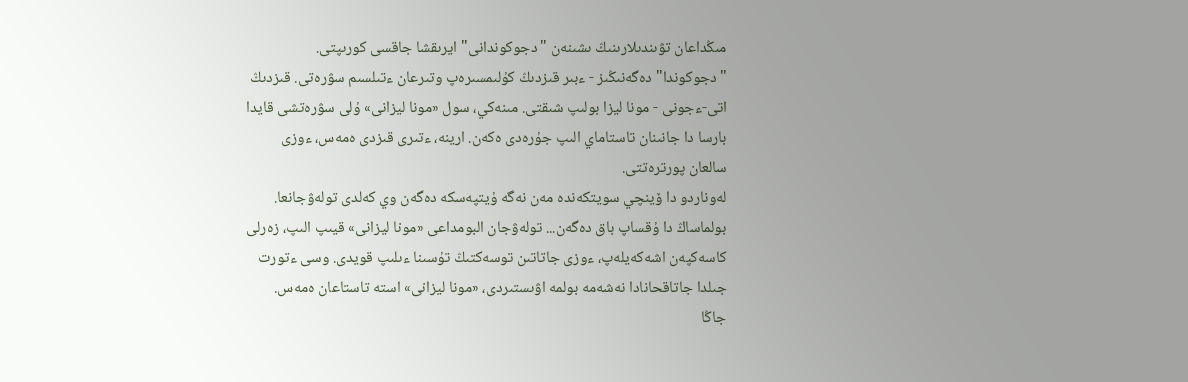مىڭداعان تۋىندىلارىنىڭ ىشىنەن "دجوكوندانى" ايرىقشا جاقسى كورىپتى. "دجوكوندا" دەگەنىڭىز - ءبىر قىزدىڭ كۇلىمسىرەپ وتىرعان ءتىلسىم سۋرەتى. قىزدىڭ اتى-ءجونى - مونا ليزا بولىپ شىقتى. مىنەكي، سول «مونا ليزانى» ۇلى سۋرەتشى قايدا بارسا دا جانىنان تاستاماي الىپ جۇرەدى ەكەن. ارينە، ءتىرى قىزدى ەمەس، ءوزى سالعان پورترەتتى.
لەوناردو دا ۆينچي سويتكەندە مەن نەگە ۇيتپەسكە دەگەن وي كەلدى تولەۋجانعا. بولماساڭ دا ۇقساپ باق دەگەن... تولەۋجان البومداعى «مونا ليزانى» قيىپ الىپ، زەرلى كاسەكپەن اشەكەيلەپ، ءوزى جاتاتىن توسەكتىڭ تۇسىنا ءىلىپ قويدى. وسى ءتورت جىلدا جاتاقحانادا نەشەمە بولمە اۋىستىردى، «مونا ليزانى» استە تاستاعان ەمەس.
جاڭا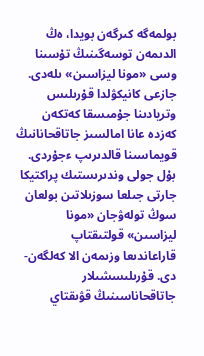بولمەگە كىرگەن بويدا، ەڭ الدىمەن توسەگىنىڭ تۇسىنا وسى «مونا ليزاسىن» ىلەدى. جازعى كانيكۋلدا قۇرىلىس وتريادىنا جۇمىسقا كەتكەن كەزدە عانا امالسىز جاتاقحانانىڭ قويماسىنا قالدىرىپ ءجۇردى. بۇل جولى وندىرىستىك پراكتيكا جارتى جىلعا سوزىلاتىن بولعان سوڭ تولەۋجان «مونا ليزاسىن» قولتىقتاپ قاراعاندىعا وزىمەن الا كەلگەن-دى. قۇرىلىسشىلار جاتاقحاناسىنىڭ قۋىقتاي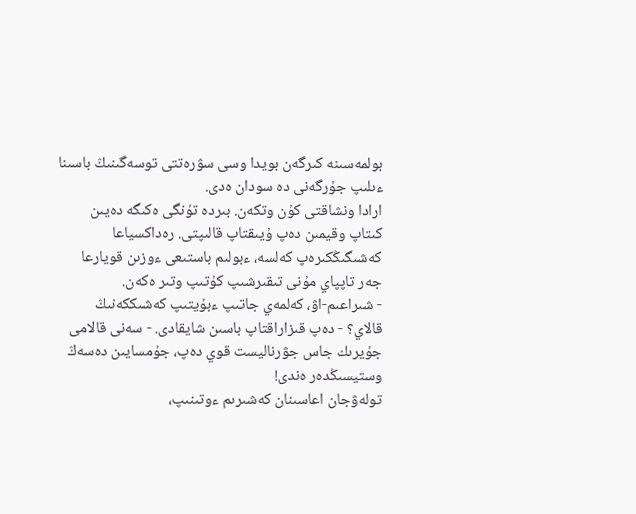بولمەسىنە كىرگەن بويدا وسى سۋرەتتى توسەگىنىڭ باسىنا ءىلىپ جۇرگەنى دە سودان ەدى.
ارادا ونشاقتى كۇن وتكەن. بىردە تۇنگى ەكىگە دەيىن كىتاپ وقيمىن دەپ ۇيىقتاپ قالىپتى. رەداكسياعا كەشىگىڭكىرەپ كەلسە، ءبولىم باستىعى ءوزىن قويارعا جەر تاپپاي مۇنى تىقىرشىپ كۇتىپ وتىر ەكەن.
- شىراعىم-اۋ، كەلمەي جاتىپ ءبۇيتىپ كەشىككەنىڭ قالاي؟ - دەپ قىزاراقتاپ باسىن شايقادى. - سەنى قالامى جۇيرىك جاس جۋرناليست قوي دەپ، جۇمسايىن دەسەڭ وستيسىڭدەر ەندى!
تولەۋجان اعاسىنان كەشىرىم ءوتىنىپ،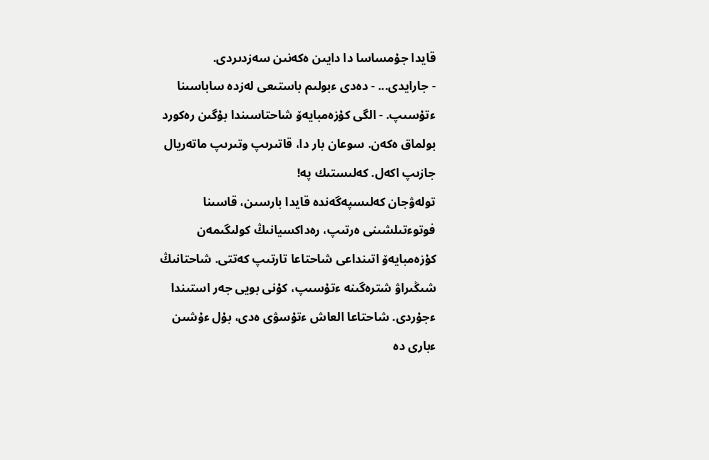قايدا جۇمساسا دا دايىن ەكەنىن سەزدىردى.
- جارايدى... - دەدى ءبولىم باستىعى لەزدە ساباسىنا ءتۇسىپ. - الگى كۇزەمبايەۆ شاحتاسىندا بۇگىن رەكورد بولماق ەكەن. سوعان بار دا، قاتىرىپ وتىرىپ ماتەريال جازىپ اكەل. كەلىستىك پە!
تولەۋجان كەلىسپەگەندە قايدا بارسىن، قاسىنا فوتوءتىلشىنى ەرتىپ، رەداكسيانىڭ كولىگىمەن كۇزەمبايەۆ اتىنداعى شاحتاعا تارتىپ كەتتى. شاحتانىڭ شىڭىراۋ شترەگىنە ءتۇسىپ، كۇنى بويى جەر استىندا ءجۇردى. شاحتاعا العاش ءتۇسۋى ەدى، بۇل ءۇشىن ءبارى دە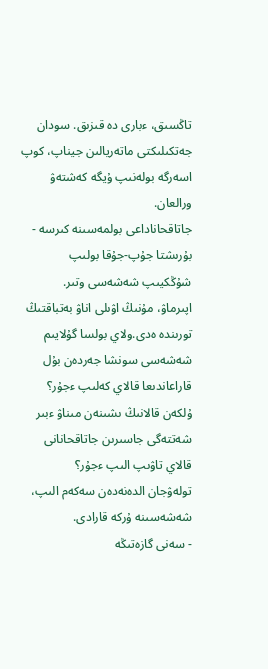تاڭسىق، ءبارى دە قىزىق. سودان جەتكىلىكتى ماتەريالىن جيناپ، كوپ اسەرگە بولەنىپ ۇيگە كەشتەۋ ورالعان.
جاتاقحاناداعى بولمەسىنە كىرسە - بۇرىشتا جۇپ-جۇقا بولىپ شۇڭكيىپ شەشەسى وتىر.
اپىرماۋ، مۇنىڭ اۋىلى اناۋ بەتباقتىڭ تورىندە ەدى.ولاي بولسا گۇلايىم شەشەسى سونشا جەردەن بۇل قاراعاندىعا قالاي كەلىپ ءجۇر؟ ۇلكەن قالانىڭ ىشىنەن مىناۋ ءبىر شەتتەگى جاسىرىن جاتاقحانانى قالاي تاۋىپ الىپ ءجۇر؟
تولەۋجان الدەنەدەن سەكەم الىپ، شەشەسىنە ۇركە قارادى.
- سەنى گازەتىڭە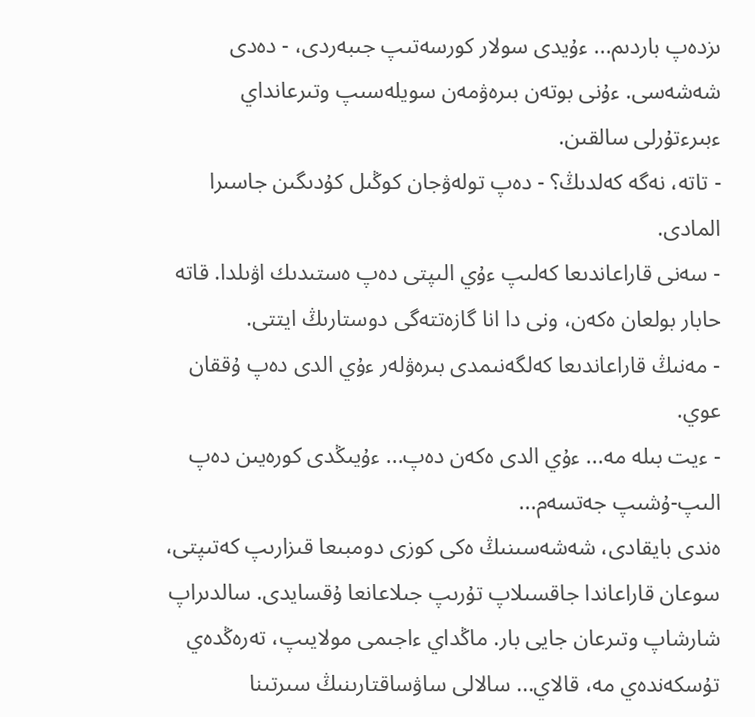ىزدەپ باردىم... ءۇيدى سولار كورسەتىپ جىبەردى، - دەدى شەشەسى. ءۇنى بوتەن بىرەۋمەن سويلەسىپ وتىرعانداي ءبىرءتۇرلى سالقىن.
- تاتە، نەگە كەلدىڭ؟ - دەپ تولەۋجان كوڭىل كۇدىگىن جاسىرا المادى.
- سەنى قاراعاندىعا كەلىپ ءۇي الىپتى دەپ ەستىدىك اۋىلدا. قاتە حابار بولعان ەكەن، ونى دا انا گازەتتەگى دوستارىڭ ايتتى.
- مەنىڭ قاراعاندىعا كەلگەنىمدى بىرەۋلەر ءۇي الدى دەپ ۇققان عوي.
- ءيت بىلە مە... ءۇي الدى ەكەن دەپ... ءۇيىڭدى كورەيىن دەپ الىپ-ۇشىپ جەتسەم...
ەندى بايقادى، شەشەسىنىڭ ەكى كوزى دومبىعا قىزارىپ كەتىپتى، سوعان قاراعاندا جاقسىلاپ تۇرىپ جىلاعانعا ۇقسايدى. سالدىراپ شارشاپ وتىرعان جايى بار. ماڭداي ءاجىمى مولايىپ، تەرەڭدەي تۇسكەندەي مە، قالاي... سالالى ساۋساقتارىنىڭ سىرتىنا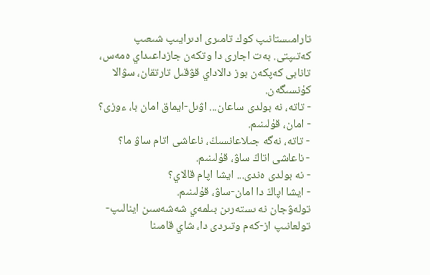تارامىستانىپ كوك تامىرى ادىرايىپ شىعىپ كەتىپتى. بەت اجارى دا وتكەن جازداعىداي ەمەس، تانابى كەپكەن بوز دالاداي قۋقىل تارتقان، سۋالا كۇنسىگەن.
- تاتە، نە بولدى ساعان... اۋىل-ايماق امان با، ءوزى؟
- امان، قۇلىنىم.
- تاتە، نەگە جىلاعانسىڭ، ناعاشى اتام ساۋ ما؟
- ناعاشى اتاڭ ساۋ، قۇلىنىم.
- نە بولدى ەندى... ايشا اپام قالاي؟
- ايشا اپاڭ دا امان-ساۋ، قۇلىنىم.
تولەۋجان نە ىستەرىن بىلمەي شەشەسىن اينالىپ-تولعانىپ از-كەم وتىردى دا، شاي قامىنا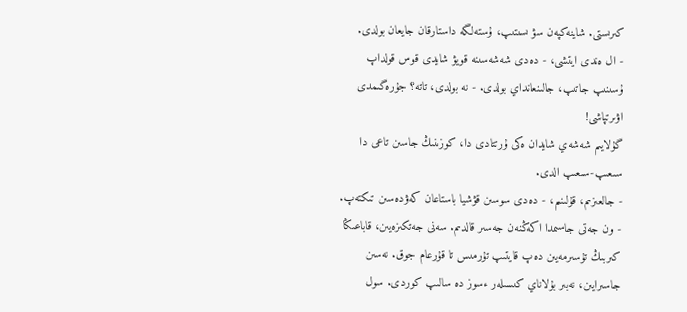كىرىستى. شاينەكپەن سۋ ىسىتىپ، ۇستەلگە داستارقان جايعان بولدى.
- ال ەندى ايتشى، - دەدى شەشەسىنە قويۋ شايدى قوس قولداپ ۇسىنىپ جاتىپ، جالىنعانداي بولدى. - نە بولدى، تاتە؟ جۇرەگىمدى اۋىرتپاشى!
گۇلايىم شەشەي شايدان ەكى ۇرتتادى دا، كوزىنىڭ جاسىن تاعى دا سىعىپ-سىعىپ الدى.
- جالعىزىم، قۇلىنىم، - دەدى سوسىن قۋشيا باستاعان كەۋدەسىن تىكتەپ. - ون جەتى جاسىمدا اكەڭنەن جەسىر قالدىم. سەنى جەتكىزەيىن، قاباعىڭا كىربىڭ تۇسىرمەيىن دەپ قايتىپ تۇرمىس تا قۇرعام جوق. نەسىن جاسىرايىن، نەبىر بۇلاناي كىسىلەر ءسوز دە سالىپ كوردى. سول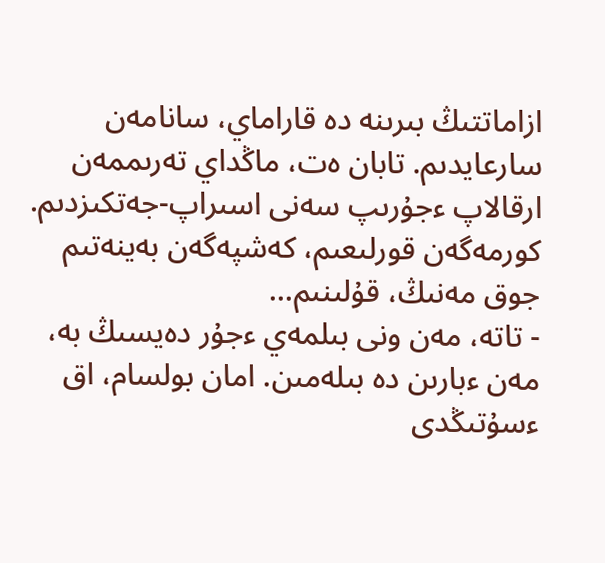ازاماتتىڭ بىرىنە دە قاراماي، سانامەن سارعايدىم. تابان ەت، ماڭداي تەرىممەن ارقالاپ ءجۇرىپ سەنى اسىراپ-جەتكىزدىم. كورمەگەن قورلىعىم، كەشپەگەن بەينەتىم جوق مەنىڭ، قۇلىنىم...
- تاتە، مەن ونى بىلمەي ءجۇر دەيسىڭ بە، مەن ءبارىن دە بىلەمىن. امان بولسام، اق ءسۇتىڭدى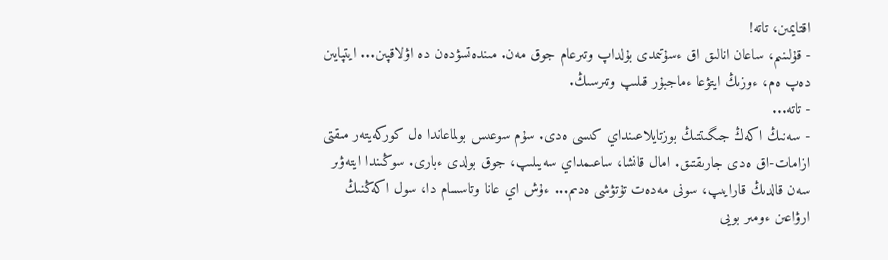اقتايمىن، تاتە!
- قۇلىنىم، ساعان انالىق اق ءسۇتىمدى بۇلداپ وتىرعام جوق مەن. مىندەتسۋدەن دە اۋلاقپىن... ايتپايىن دەپ ەم، ءوزىڭ ايتۋعا ءماجبۇر قىلىپ وتىرسىڭ.
- تاتە...
- سەنىڭ اكەڭ جىگىتتىڭ بوزتايلاعىنداي كىسى ەدى. سۇم سوعىس بولماعاندا ەل كوركەيتەر مىقتى ازامات-اق ەدى جارىقتىق. امال قانشا، ساعىمداي سەيىلىپ، جوق بولدى ءبارى. سوڭىندا ايتەۋىر سەن قالدىڭ قارايىپ، سونى مەدەت تۇتۋشى ەدىم... ءۇش اي عانا وتاسسام دا، سول اكەڭنىڭ ارۋاعىن ءومىر بويى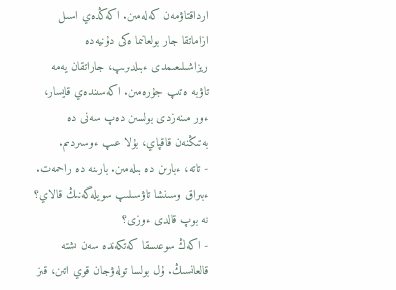ارداقتاۋمەن كەلەمىن. اكەڭدەي اسىل ازاماتقا جار بولعانىما ەكى دۇنيەدە ريزاشىلىعىمدى ءبىلدىرىپ، جاراتقان يەمە تاۋبە ەتىپ جۇرەمىن. اكەسىندەي قايسار، ءور مىنەزدى بولسىن دەپ سەنى دە بەتىڭنەن قاقپاي، بۇلا عىپ ءوسىردىم.
- تاتە، ءبارىن دە بىلەمىن. بارىنە دە راحمەت. ءبىراق وسىنشا تاۋسىلىپ سويلەگەنىڭ قالاي؟ نە بوپ قالدى ءوزى؟
- اكەڭ سوعىسقا كەتكەندە سەن ىشتە قالعانسىڭ. ۇل بولسا تولەۋجان قوي اتىن، قىز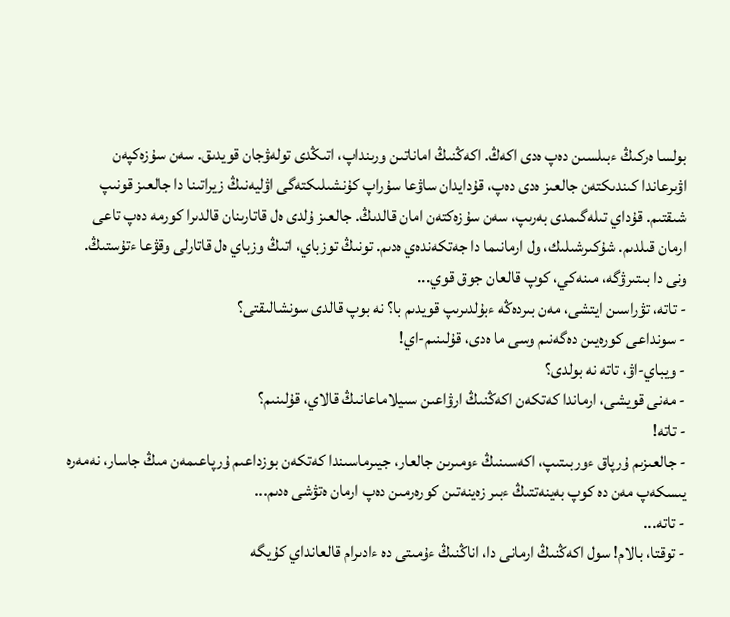بولسا ەركىڭ ءبىلسىن دەپ ەدى اكەڭ. اكەڭنىڭ اماناتىن ورىنداپ، اتىڭدى تولەۋجان قويدىق. سەن سۇزەكپەن اۋىرعاندا كىندىكتەن جالعىز ەدى دەپ، قۇدايدان ساۋعا سۇراپ كۇنشىلىكتەگى اۋليەنىڭ زيراتىنا دا جالعىز قونىپ شىقتىم. قۇداي تىلەگىمدى بەرىپ، سەن سۇزەكتەن امان قالدىڭ. جالعىز ۇلدى ەل قاتارىنان قالدىرا كورمە دەپ تاعى ارمان قىلدىم. شۇكىرشىلىك، ول ارمانىما دا جەتكەندەي ەدىم. تونىڭ توزباي، اتىڭ وزباي ەل قاتارلى وقۋعا ءتۇستىڭ. ونى دا بىتىرۋگە، مىنەكي، كوپ قالعان جوق قوي...
- تاتە، تۋراسىن ايتشى، مەن بىردەڭە ءبۇلدىرىپ قويدىم با؟ نە بوپ قالدى سونشالىقتى؟
- سونداعى كورەيىن دەگەنىم وسى ما ەدى، قۇلىنىم-اي!
- ويباي-اۋ، تاتە نە بولدى؟
- مەنى قويشى، ارماندا كەتكەن اكەڭنىڭ ارۋاعىن سىيلاماعانىڭ قالاي، قۇلىنىم؟
- تاتە!
- جالعىزىم ۇرپاق ءوربىتىپ، اكەسىنىڭ ءومىرىن جالعار، جيىرماسىندا كەتكەن بوزداعىم ۇرپاعىمەن مىڭ جاسار، نەمەرە يىسكەپ مەن دە كوپ بەينەتتىڭ ءبىر زەينەتىن كورەرمىن دەپ ارمان ەتۋشى ەدىم...
- تاتە...
- توقتا، بالام! سول اكەڭنىڭ ارمانى دا، اناڭنىڭ ءۇمىتى دە ءادىرام قالعانداي كۇيگە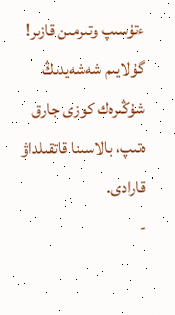ءتۇسىپ وتىرمىن قازىر!
گۇلايىم شەشەيدىڭ شۇڭىرەك كوزى جارق ەتىپ، بالاسىنا قاتقىلداۋ قارادى.
-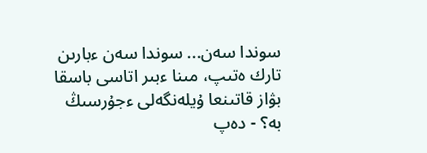سوندا سەن... سوندا سەن ءبارىن تارك ەتىپ، مىنا ءبىر اتاسى باسقا بۋاز قاتىنعا ۇيلەنگەلى ءجۇرسىڭ بە؟ - دەپ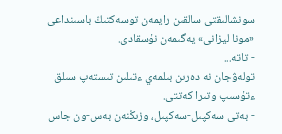سونشالىقتى سالقىن رايمەن توسەكتىڭ باسىنداعى «مونا ليزانى» يەگىمەن نۇسقادى.
- تاتە...
تولەۋجان نە دەرىن بىلمەي ءتىلىن تىستەپ سىلق ءتۇسىپ وتىرا كەتتى.
- بەتى سەكپىل-سەكپىل، وزىڭنەن بەس-ون جاس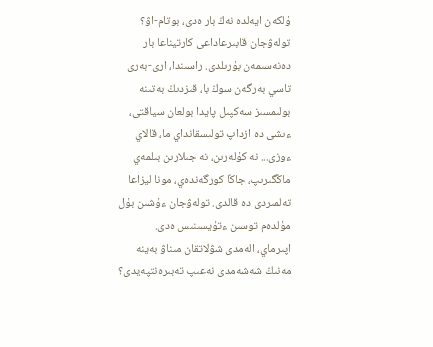ۇلكەن ايەلدە نەڭ بار ەدى، بوتام-اۋ؟
تولەۋجان قابىرعاداعى كارتيناعا بار دەنەسىمەن بۇرىلدى. راسىندا، ارى-بەرى تاسي بەرگەن سوڭ با، قىزدىڭ بەتىنە بولىمسىز سەكپىل پايدا بولعان سياقتى، ءىشى دە ازداپ تولىسقانداي ما، قالاي ءوزى... نە كۇلەرىن، نە جىلارىن بىلمەي ماڭگىرىپ، جاڭا كورگەندەي، مونا ليزاعا تەلمىردى دە قالدى. تولەۋجان ءۇشىن بۇل مۇلدەم توسىن ءتۇيسىنىس ەدى.
اپىرماي، الەمدى شۋلاتقان مىناۋ بەينە مەنىڭ شەشەمدى نەعىپ تەبىرەنتپەيدى؟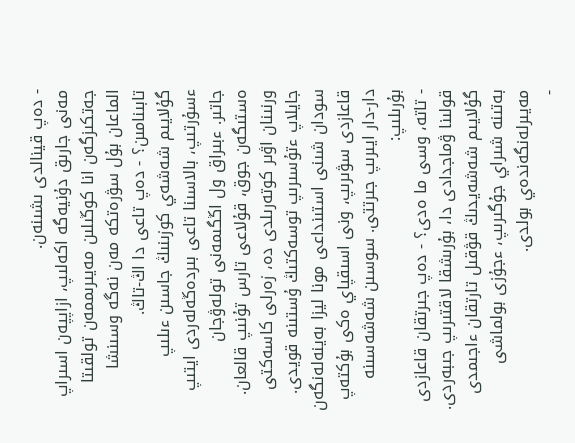- دەپ قينالدى ىشىنەن.
مەنى جارىق دۇنيەگە اكەلىپ، ازاپپەن اسىراپ جەتكىزگەن انا كوڭىلىن مەيىرىممەن تولقىتا الماعان بۇل سۋرەتكە مەن نەگە وسىنشا تابىنامىن؟ - دەپ تاعى دا اڭ-تاڭ.
گۇلايىم شەشەي كوزىنىڭ جاسىن ءىلىپ ءسۇرتىپ، بالاسىنا تاعى بىردەڭەلەردى ايتىپ جاتىر. ءبىراق ول اڭگىمەنى تولەۋجان ەستىگەن جوق، قۇلاعى تارس تۇنىپ قالعان. ورنىنان اۋىر كوتەرىلدى دە، زەرلى كاسەكتى جايلاپ ءتۇسىرىپ توسەكتىڭ ۇستىنە قويدى. سودان شىنى استىنداعى مونا ليزا بەينەلەنگەن قاعازدى سۋىرىپ، ونى اسىقپاي ەكى بۇكتەپ دار-دار ايىرىپ جىرتتى. سوسىن شەشەسىنە بۇرىلىپ:
- تاتە، وسى ما ەدى؟ - دەپ جىرتقان قاعازدى قولىنا ۋماجدادى دا، بۇرىشقا لاقتىرىپ جىبەردى.
گۇلايىم شەشەيدىڭ قۋقىل تارتقان ءاجىمدى بەتىنە شىراي جۇگىرىپ، ءجۇزى بولماشى مەيىرلەنگەندەي بولدى.
-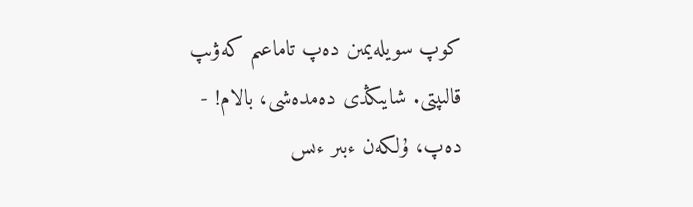كوپ سويلەيمىن دەپ تاماعىم كەۋىپ قالىپتى. شايىڭدى دەمدەشى، بالام! - دەپ، ۇلكەن ءبىر ءىس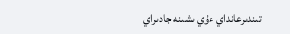تىندىرعانداي ءۇي ىشىنە جادىراي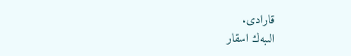قارادى.
الىبەك اسقار